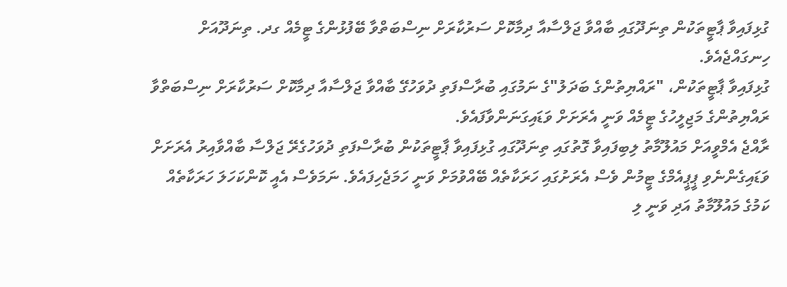ގުޅިފައިވާ ޕާޓީތަކުން ތިނަދޫގައި ބާއްވާ ޖަލްސާއާ ދިމާކޮށް ސަރުކާރަށް ނިސްބަތްވާ ބޭފުޅުންގެ ޓީމެއް ގދ. ތިނަދޫއަށް ހިނގައްޖެއެވެ.
ގުޅިފައިވާ ޕާޓީތަކުން، "ރައްޔިތުންގެ ބަދަލު"ގެ ނަމުގައި ބުރާސްފަތި ދުވަހުގޭ ބާއްވާ ޖަލްސާއާ ދިމާކޮށް ސަރުކާރަށް ނިސްބަތްވާ ރައްޔިތުންގެ މަޖިލީހުގެ ޓީމެއް ވަނީ އެރަށަށް ވަޑައިގަނަންވާފައެވެ.
ރާއްޖެ އެމްވީއަށް މައުލޫމާތު ލިބިފައިވާ ގޮތުގައި ތިނަދޫގައި ގުޅިފައިވާ ޕާޓީތަކުން ބުރާސްފަތި ދުވަހުގެރޭ ޖަލްސާ ބާއްވާއިރު އެރަށަށް ވަޑައިގެންނެވި ޕީޕީއެމްގެ ޓީމުން ވެސް އެރަށުގައި ހަރަކާތެއް ބޭއްވުމަށް ވަނީ ހަމަޖެހިފައެވެ. ނަމަވެސް އެއީ ކޮންކަހަލަ ހަރަކާތެއް ކަމުގެ މައުލޫމާތު އަދި ވަނީ ލި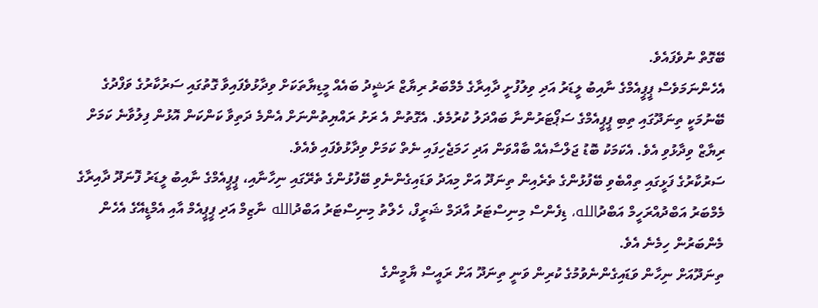ބޭގޮތް ނުވެފައެވެ.
އެހެންނަމަވެސް ޕީޕީއެމްގެ ނާއިބު ލީޑަރު އަދި ވިލުފުށީ ދާއިރާގެ މެމްބަރު ރިޔާޒް ރަޝީދު ބައެއް މީޑިޔާތަކަށް ވިދާޅުވެފައިވާ ގޮތުގައި ސަރުކާރުގެ ވަފްދުގެ ބޭނުމަކީ ތިނަދޫގައި ތިބި ޕީޕީއެމްގެ ސަޕޯޓަރުންނާ ބައްދަލު ކުރުމެވެ. އެގޮތުން އެ ރަށު ރައްޔިތުންނަށް އެންމެ ދަތިވާ ކަންކަން އޮޅުން ފިލުވާނެ ކަމަށް ރިޔާޒް ވިދާޅުވި އެވެ. އެކަމަކު ބޮޑު ޖަލްސާއެއް ބާއްވަން އަދި ހަމަޖެހިފައި ނެތް ކަމަށް ވިދާޅުވެފައި ވެއެވެ.
ސަރުކާރުގެ ފަޅީގައި ތިއްބެވި ބޭފުޅުންގެ ތެރެއިން ތިނަދޫ އަށް މިއަދު ވަޑައިގެންނެވި ބޭފުޅުންގެ ތެރޭގައި ނިހާނާއި، ޕީޕީއެމްގެ ނާއިބު ލީޑަރު ފޮނަދޫ ދާއިރާގެ މެމްބަރު އަބްދުއްރަހީމް އަބްދުالله، ޑިފެންސް މިނިސްޓަރު އާދަމް ޝަރީފް، ހެލްތު މިނިސްޓަރު އަބްދުالله ނާޒިމް އަދި ޕީޕީއެމް އާއި އެމްޑީއޭގެ އެހެން މެންބަރުން ހިމެނެ އެވެ.
ތިނަދޫއަށް ނިހާން ވަޑައިގެންނެވުމުގެ ކުރިން ވަނީ ތިނަދޫ އަށް ރައީސް ޔާމީންގެ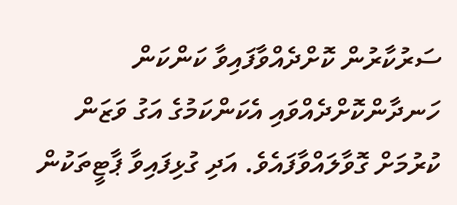ސަރުކާރުން ކޮށްދެއްވާފައިވާ ކަންކަން ހަނދާންކޮށްދެއްވައި އެކަންކަމުގެ އަގު ވަޒަން ކުރުމަށް ގޮވާލައްވާފައެވެ. އަދި ގުޅިފައިވާ ޕާޓީތަކުން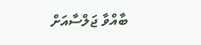ބާއްވާ ޖަލްސާއަށް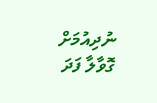ނުދިއުމަށް ގޮވާލާ ފަދަ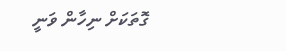ގޮތަކަށް ނިހާން ވަނީ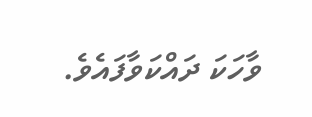ވާހަކަ ދައްކަވާފައެވެ.